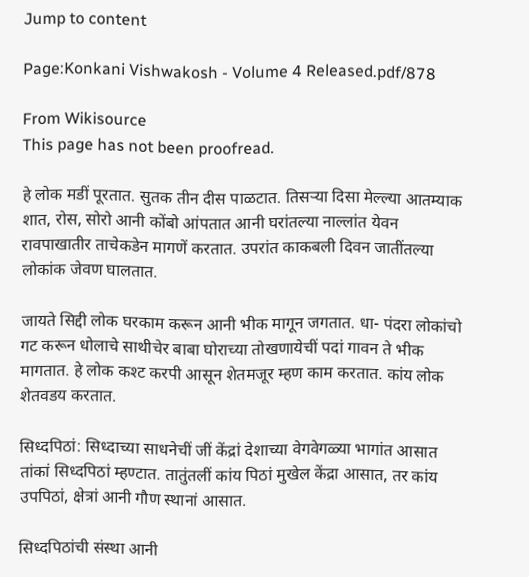Jump to content

Page:Konkani Vishwakosh - Volume 4 Released.pdf/878

From Wikisource
This page has not been proofread.

हे लोक मडीं पूरतात. सुतक तीन दीस पाळटात. तिसऱ्या दिसा मेल्ल्या आतम्याक शात, रोस, सोरो आनी कोंबो आंपतात आनी घरांतल्या नाल्लांत येवन रावपाखातीर ताचेकडेन मागणें करतात. उपरांत काकबली दिवन जातींतल्या लोकांक जेवण घालतात.

जायते सिद्दी लोक घरकाम करून आनी भीक मागून जगतात. धा- पंदरा लोकांचो गट करून धोलाचे साथीचेर बाबा घोराच्या तोखणायेचीं पदां गावन ते भीक मागतात. हे लोक कश्ट करपी आसून शेतमजूर म्हण काम करतात. कांय लोक शेतवडय करतात.

सिध्दपिठां: सिध्दाच्या साधनेचीं जीं केंद्रां देशाच्या वेगवेगळ्या भागांत आसात तांकां सिध्दपिठां म्हण्टात. तातुंतलीं कांय पिठां मुखेल केंद्रा आसात, तर कांय उपपिठां, क्षेत्रां आनी गौण स्थानां आसात.

सिध्दपिठांची संस्था आनी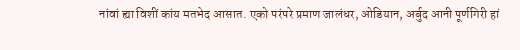नांवां ह्या विशीं कांय मतभेद आसात. एको परंपरे प्रमाण जालंधर, ओडियान, अर्बुद आनी पूर्णगिरी हां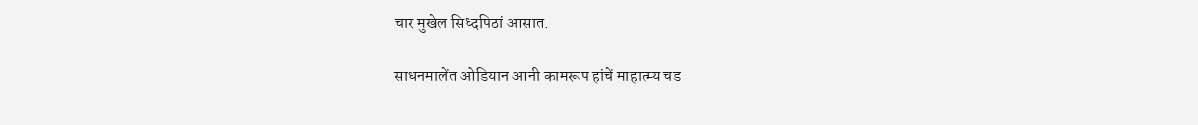चार मुखेल सिध्दपिठां आसात.

साधनमालेंत ओडियान आनी कामरूप हांचें माहात्म्य चड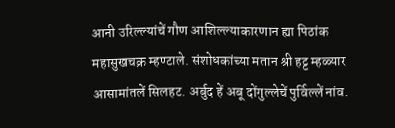आनी उरिल्ल्यांचें गौण आशिल्ल्याकारणान ह्या पिठांक महासुखचक्र म्हण्टाले. संशोधकांच्या मतान श्री हट्ट म्हळ्यार आसामांतलें सिलहट. अर्बुद हें अबू दोंगुल्लेचें पुर्विल्लें नांव.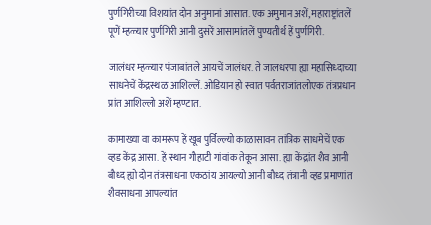पुर्णगिरीच्या विशयांत दोन अनुमानां आसात. एक अमुमान अशें, महाराष्ट्रांतलें पूणें म्हळ्यार पुर्णगिरी आनी दुसरें आसामांतलें पुण्यतीर्थ हें पुर्णगिरी.

जालंधर म्हळ्यार पंजाबांतले आयचें जालंधर. ते जालधरपा ह्या महासिध्दाच्या साधनेचें केंद्रस्थळ आशिल्लें. ओडियान हो स्वात पर्वतराजांतलोएक तंत्रप्रधान प्रांत आशिल्लो अशें म्हण्टात.

कामाख्या वा कामरूप हें खूब पुर्विल्ल्यो काळासावन तांत्रिक साधमेचें एक व्हड केंद्र आसा. हें स्थान गौहाटी गांवांक तेकून आसा. ह्या केंद्रांत शैव आनी बौध्द ह्यो दोन तंत्रसाधना एकठांय आयल्यो आनी बौध्द तंत्रानी व्हड प्रमाणांत शैवसाधना आपल्यांत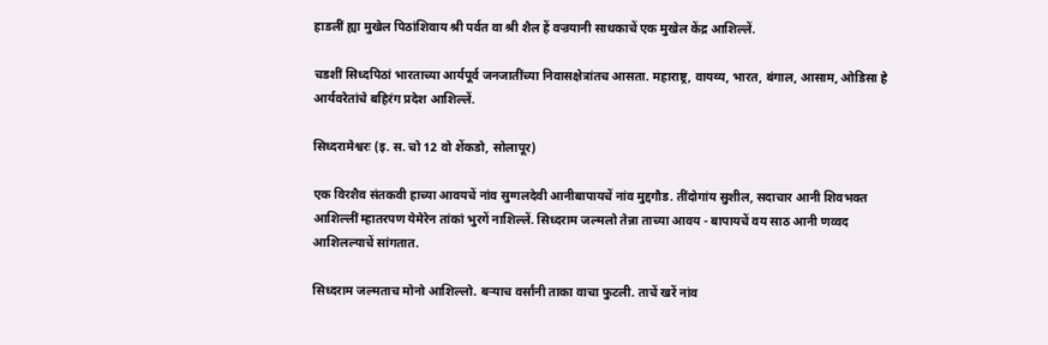हाडलीं ह्या मुखेल पिठांशिवाय श्री पर्वत वा श्री शैल हें वज्रयानी साधकाचें एक मुखेल केंद्र आशिल्लें.

चडशीं सिध्दपिठां भारताच्या आर्यपूर्व जनजातींच्या निवासक्षेत्रांतच आसता. महाराष्ट्र, वायव्य, भारत, बंगाल, आसाम, ओडिसा हे आर्यवरेतांचे बहिरंग प्रदेश आशिल्लें.

सिध्दरामेश्वरः (इ. स. चो 12 वो शेंकडो, सोलापूर)

एक विरशैव संतकवी हाच्या आवयचें नांव सुग्गलदेवी आनीबापायचें नांव मुद्दगौड. तींदोगांय सुशील, सदाचार आनी शिवभक्त आशिल्लीं म्हातरपण येमेरेन तांकां भुरगें नाशिल्लें. सिध्दराम जल्मलो तेन्ना ताच्या आवय - बापायचें वय साठ आनी णव्वद आशिलल्याचें सांगतात.

सिध्दराम जल्मताच मोनो आशिल्लो. बऱ्याच वर्सांनी ताका वाचा फुटली. ताचें खरें नांव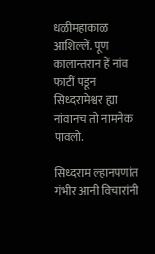धळीमहाकाळ आशिल्लें. पूण कालान्तरान हें नांव फाटीं पडून सिध्दरामेश्वर ह्या नांवानच तो नामनेक पावलो.

सिध्दराम ल्हानपणांत गंभीर आनी विचारांनी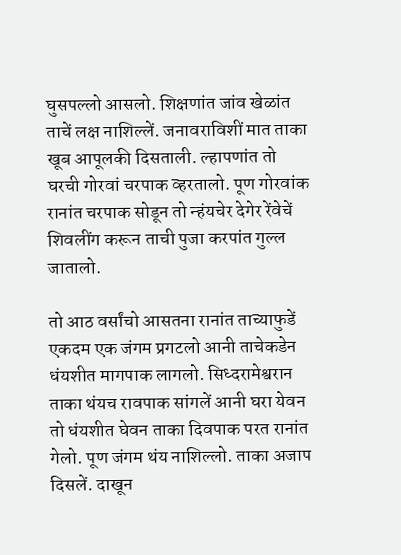घुसपल्लो आसलो. शिक्षणांत जांव खेळांत ताचें लक्ष नाशिल्लें. जनावराविशीं मात ताका खूब आपूलकी दिसताली. ल्हापणांत तो घरची गोरवां चरपाक व्हरतालो. पूण गोरवांक रानांत चरपाक सोडून तो न्हंयचेर देगेर रेंवेचें शिवलींग करून ताची पुजा करपांत गुल्ल जातालो.

तो आठ वर्सांचो आसतना रानांत ताच्याफुडें एकदम एक जंगम प्रगटलो आनी ताचेकडेन धंयशीत मागपाक लागलो. सिध्दरामेश्वरान ताका थंयच रावपाक सांगलें आनी घरा येवन तो धंयशीत घेवन ताका दिवपाक परत रानांत गेलो. पूण जंगम थंय नाशिल्लो. ताका अजाप दिसलें. दाखून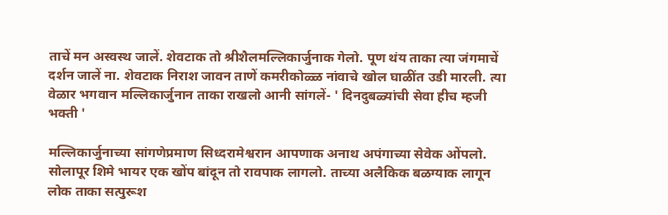ताचें मन अस्वस्थ जालें. शेवटाक तो श्रीशैलमल्लिकार्जुनाक गेलो. पूण थंय ताका त्या जंगमाचें दर्शन जालें ना. शेवटाक निराश जावन ताणें कमरीकोळ्ळ नांवाचे खोल घाळींत उडी मारली. त्या वेळार भगवान मल्लिकार्जुनान ताका राखलो आनी सांगलें- ' दिनदुबळ्यांची सेवा हीच म्हजी भक्ती '

मल्लिकार्जुनाच्या सांगणेप्रमाण सिध्दरामेश्वरान आपणाक अनाथ अपंगाच्या सेवेक ओंपलो. सोलापूर शिमे भायर एक खोंप बांदून तो रावपाक लागलो. ताच्या अलैकिक बळग्याक लागून लोक ताका सत्पुरूश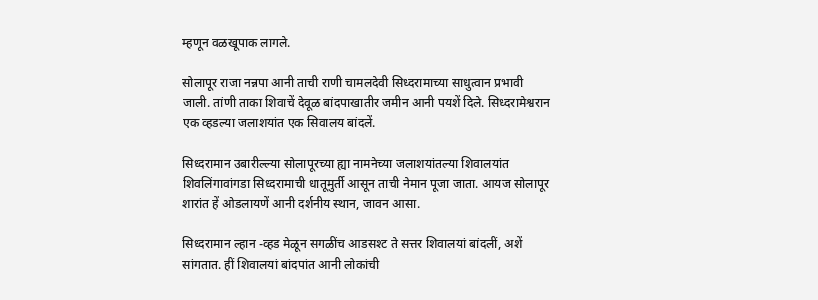म्हणून वळखूपाक लागले.

सोलापूर राजा नन्नपा आनी ताची राणी चामलदेवी सिध्दरामाच्या साधुत्वान प्रभावी जाली. तांणी ताका शिवाचें देवूळ बांदपाखातीर जमीन आनी पयशें दिले. सिध्दरामेश्वरान एक व्हडल्या जलाशयांत एक सिवालय बांदलें.

सिध्दरामान उबारील्ल्या सोलापूरच्या ह्या नामनेच्या जलाशयांतल्या शिवालयांत शिवलिंगावांगडा सिध्दरामाची धातूमुर्ती आसून ताची नेमान पूजा जाता. आयज सोलापूर शारांत हें ओडलायणें आनी दर्शनीय स्थान, जावन आसा.

सिध्दरामान ल्हान -व्हड मेळून सगळींच आडसश्ट ते सत्तर शिवालयां बांदलीं, अशें सांगतात. हीं शिवालयां बांदपांत आनी लोकांची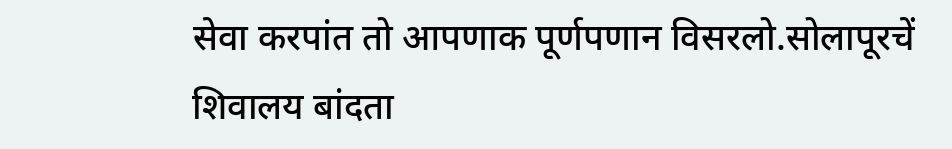सेवा करपांत तो आपणाक पूर्णपणान विसरलो.सोलापूरचें शिवालय बांदता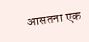आसतना एक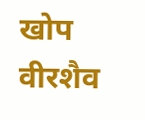खोप वीरशैव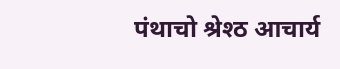पंथाचो श्रेश्ठ आचार्य